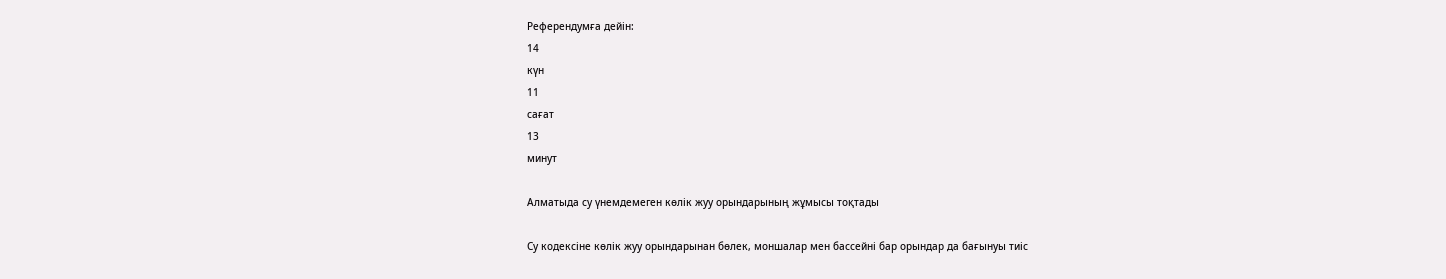Референдумға дейін:
14
күн
11
сағат
13
минут

Алматыда су үнемдемеген көлік жуу орындарының жұмысы тоқтады

Су кодексіне көлік жуу орындарынан бөлек, моншалар мен бассейні бар орындар да бағынуы тиіс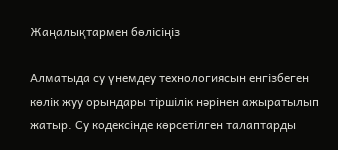Жаңалықтармен бөлісіңіз

Алматыда су үнемдеу технологиясын енгізбеген көлік жуу орындары тіршілік нәрінен ажыратылып жатыр. Су кодексінде көрсетілген талаптарды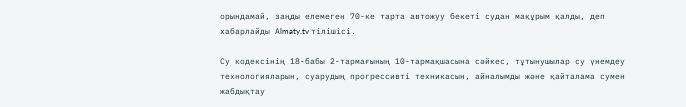орындамай, заңды елемеген 70-ке тарта автожуу бекеті судан мақұрым қалды, деп хабарлайды Аlmaty.tv тілішісі.

Су кодексінің 18-бабы 2-тармағының 10-тармақшасына сәйкес, тұтынушылар су үнемдеу технологияларын, суарудың прогрессивті техникасын, айналымды және қайталама сумен жабдықтау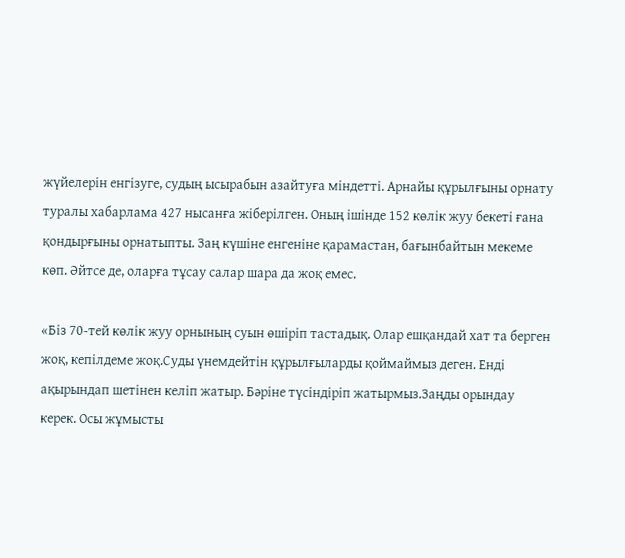жүйелерін енгізуге, судың ысырабын азайтуға міндетті. Арнайы құрылғыны орнату туралы хабарлама 427 нысанға жіберілген. Оның ішінде 152 көлік жуу бекеті ғана қондырғыны орнатыпты. Заң күшіне енгеніне қарамастан, бағынбайтын мекеме көп. Әйтсе де, оларға тұсау салар шара да жоқ емес.

«Біз 70-тей көлік жуу орнының суын өшіріп тастадық. Олар ешқандай хат та берген жоқ, кепілдеме жоқ.Суды үнемдейтін құрылғыларды қоймаймыз деген. Енді ақырындап шетінен келіп жатыр. Бәріне түсіндіріп жатырмыз.Заңды орындау керек. Осы жұмысты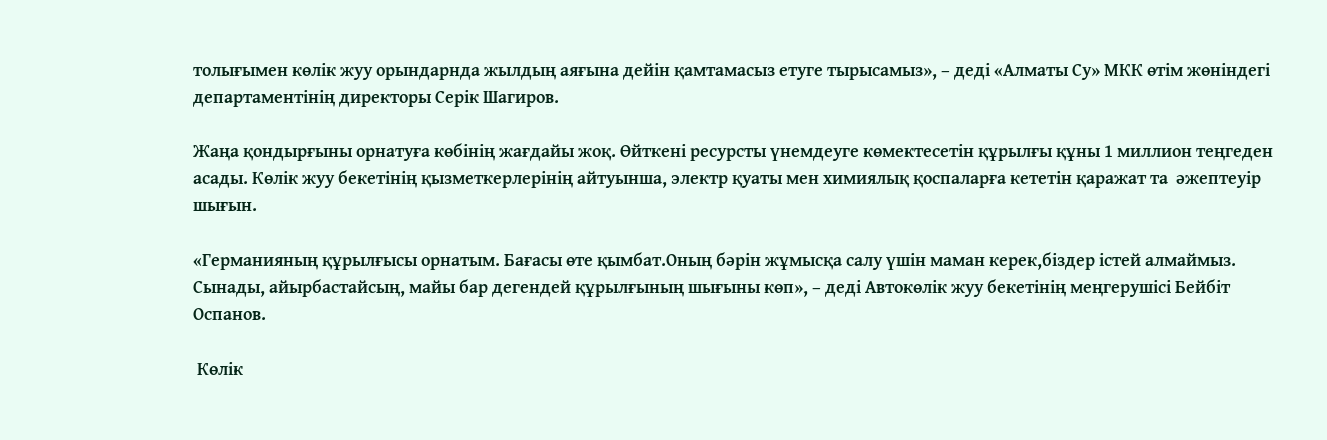толығымен көлік жуу орындарнда жылдың аяғына дейін қамтамасыз етуге тырысамыз», – деді «Алматы Су» МКК өтім жөніндегі департаментінің директоры Серік Шагиров.

Жаңа қондырғыны орнатуға көбінің жағдайы жоқ. Өйткені ресурсты үнемдеуге көмектесетін құрылғы құны 1 миллион теңгеден асады. Көлік жуу бекетінің қызметкерлерінің айтуынша, электр қуаты мен химиялық қоспаларға кететін қаражат та  әжептеуір шығын.

«Германияның құрылғысы орнатым. Бағасы өте қымбат.Оның бәрін жұмысқа салу үшін маман керек,біздер істей алмаймыз. Сынады, айырбастайсың, майы бар дегендей құрылғының шығыны көп», – деді Автокөлік жуу бекетінің меңгерушісі Бейбіт Оспанов.

 Көлік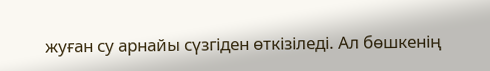жуған су арнайы сүзгіден өткізіледі. Ал бөшкенің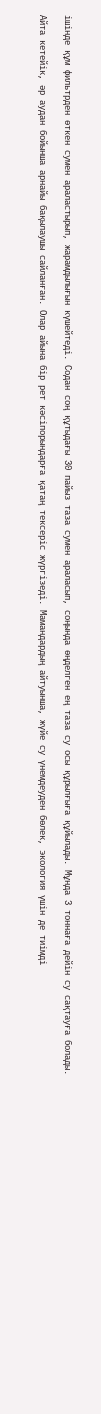ішінде құм фильтрден өткен сумен араластырып, жарамдылығын күшейтеді. Содан соң құтыдағы 30 пайыз таза сумен араласып, соңында өңделген ең таза су осы құрылғыға құйылады. Мұнда 3 тоннаға дейін су сақтауға болады.

Айта кетейік, әр аудан бойынша арнайы бақылаушы сайланған. Олар айына бір рет кәсіпорындарға қатаң тексеріс жүргізеді. Мамандардың айтуынша, жүйе су үнемдеуден бөлек, экология үшін де тиімді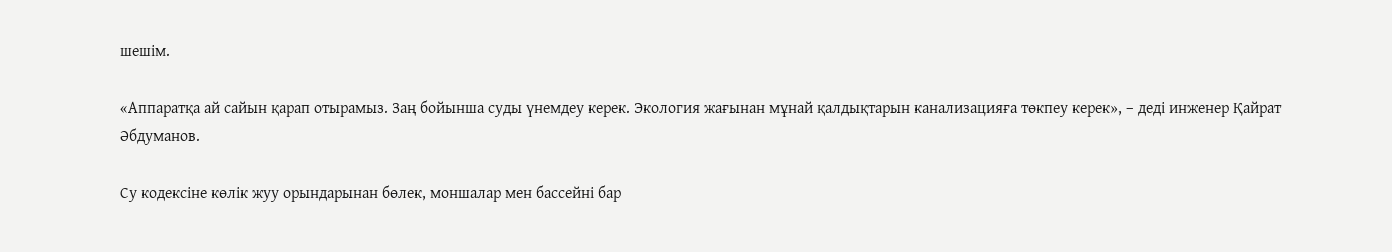шешім.

«Аппаратқа ай сайын қарап отырамыз. Заң бойынша суды үнемдеу керек. Экология жағынан мұнай қалдықтарын канализацияға төкпеу керек», – деді инженер Қайрат Әбдуманов.

Су кодексіне көлік жуу орындарынан бөлек, моншалар мен бассейні бар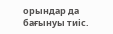орындар да бағынуы тиіс.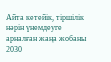Айта кетейік, тіршілік нәрін үнемдеуге арналған жаңа жобаны 2030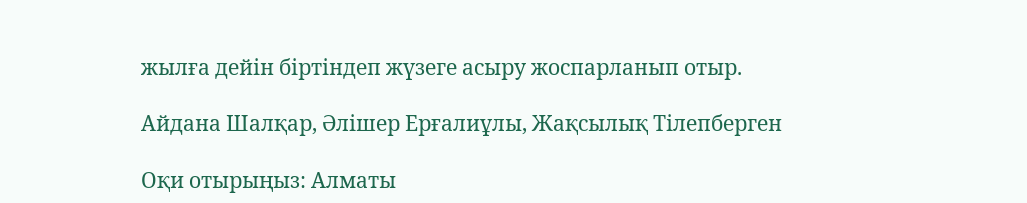жылға дейін біртіндеп жүзеге асыру жоспарланып отыр.

Айдана Шалқар, Әлішер Ерғалиұлы, Жақсылық Тілепберген

Оқи отырыңыз: Алматы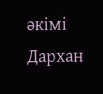әкімі Дархан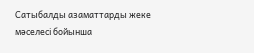Сатыбалды азаматтарды жеке мәселесі бойынша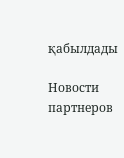қабылдады

Новости партнеров